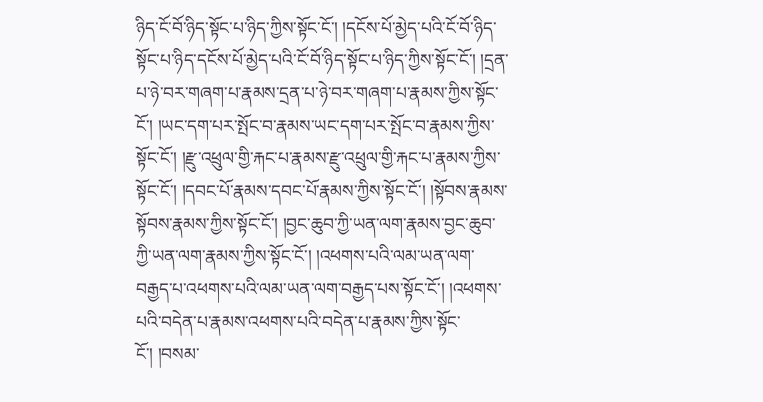ཉིད་ངོ་བོ་ཉིད་སྟོང་པ་ཉིད་ཀྱིས་སྟོང་ངོ་། །དངོས་པོ་མྱེད་པའི་ངོ་བོ་ཉིད་སྟོང་པ་ཉིད་དངོས་པོ་མྱེད་པའི་ངོ་བོ་ཉིད་སྟོང་པ་ཉིད་ཀྱིས་སྟོང་ངོ་། །དྲན་པ་ཉེ་བར་གཞག་པ་རྣམས་དྲན་པ་ཉེ་བར་གཞག་པ་རྣམས་ཀྱིས་སྟོང་ངོ་། །ཡང་དག་པར་སྤོང་བ་རྣམས་ཡང་དག་པར་སྤོང་བ་རྣམས་ཀྱིས་སྟོང་ངོ་། །རྫུ་འཕྲུལ་གྱི་རྐང་པ་རྣམས་རྫུ་འཕྲུལ་གྱི་རྐང་པ་རྣམས་ཀྱིས་སྟོང་ངོ་། །དབང་པོ་རྣམས་དབང་པོ་རྣམས་ཀྱིས་སྟོང་ངོ་། །སྟོབས་རྣམས་སྟོབས་རྣམས་ཀྱིས་སྟོང་ངོ་། །བྱང་ཆུབ་ཀྱི་ཡན་ལག་རྣམས་བྱང་ཆུབ་ཀྱི་ཡན་ལག་རྣམས་ཀྱིས་སྟོང་ངོ་། །འཕགས་པའི་ལམ་ཡན་ལག་བརྒྱད་པ་འཕགས་པའི་ལམ་ཡན་ལག་བརྒྱད་པས་སྟོང་ངོ་། །འཕགས་པའི་བདེན་པ་རྣམས་འཕགས་པའི་བདེན་པ་རྣམས་ཀྱིས་སྟོང་ངོ་། །བསམ་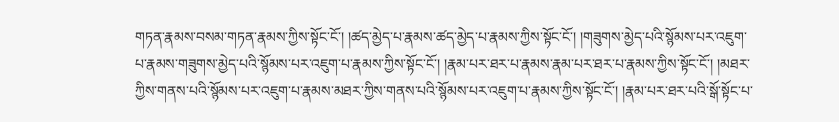གཏན་རྣམས་བསམ་གཏན་རྣམས་ཀྱིས་སྟོང་ངོ་། །ཚད་མྱེད་པ་རྣམས་ཚད་མྱེད་པ་རྣམས་ཀྱིས་སྟོང་ངོ་། །གཟུགས་མྱེད་པའི་སྙོམས་པར་འཇུག་པ་རྣམས་གཟུགས་མྱེད་པའི་སྙོམས་པར་འཇུག་པ་རྣམས་ཀྱིས་སྟོང་ངོ་། །རྣམ་པར་ཐར་པ་རྣམས་རྣམ་པར་ཐར་པ་རྣམས་ཀྱིས་སྟོང་ངོ་། །མཐར་ཀྱིས་གནས་པའི་སྙོམས་པར་འཇུག་པ་རྣམས་མཐར་ཀྱིས་གནས་པའི་སྙོམས་པར་འཇུག་པ་རྣམས་ཀྱིས་སྟོང་ངོ་། །རྣམ་པར་ཐར་པའི་སྒོ་སྟོང་པ་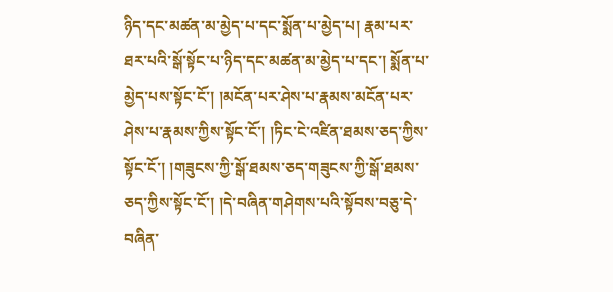ཉིད་དང་མཚན་མ་མྱེད་པ་དང་སྨོན་པ་མྱེད་པ། རྣམ་པར་ཐར་པའི་སྒོ་སྟོང་པ་ཉིད་དང་མཚན་མ་མྱེད་པ་དང་། སྨོན་པ་མྱེད་པས་སྟོང་ངོ་། །མངོན་པར་ཤེས་པ་རྣམས་མངོན་པར་ཤེས་པ་རྣམས་ཀྱིས་སྟོང་ངོ་། །ཏིང་ངེ་འཛིན་ཐམས་ཅད་ཀྱིས་སྟོང་ངོ་། །གཟུངས་ཀྱི་སྒོ་ཐམས་ཅད་གཟུངས་ཀྱི་སྒོ་ཐམས་ཅད་ཀྱིས་སྟོང་ངོ་། །དེ་བཞིན་གཤེགས་པའི་སྟོབས་བཅུ་དེ་བཞིན་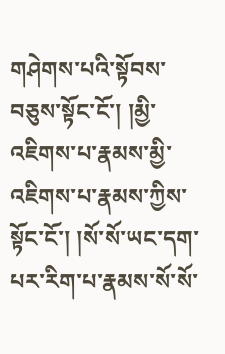གཤེགས་པའི་སྟོབས་བཅུས་སྟོང་ངོ་། །མྱི་འཇིགས་པ་རྣམས་མྱི་འཇིགས་པ་རྣམས་ཀྱིས་སྟོང་ངོ་། །སོ་སོ་ཡང་དག་པར་རིག་པ་རྣམས་སོ་སོ་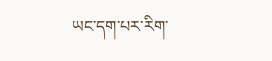ཡང་དག་པར་རིག་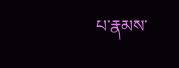པ་རྣམས་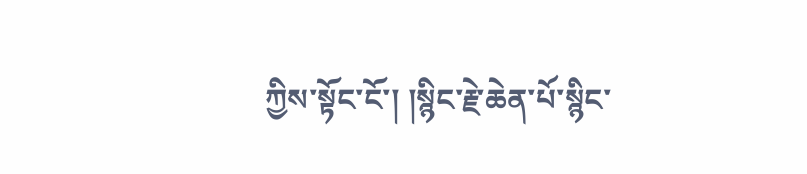ཀྱིས་སྟོང་ངོ་། །སྙིང་རྗེ་ཆེན་པོ་སྙིང་